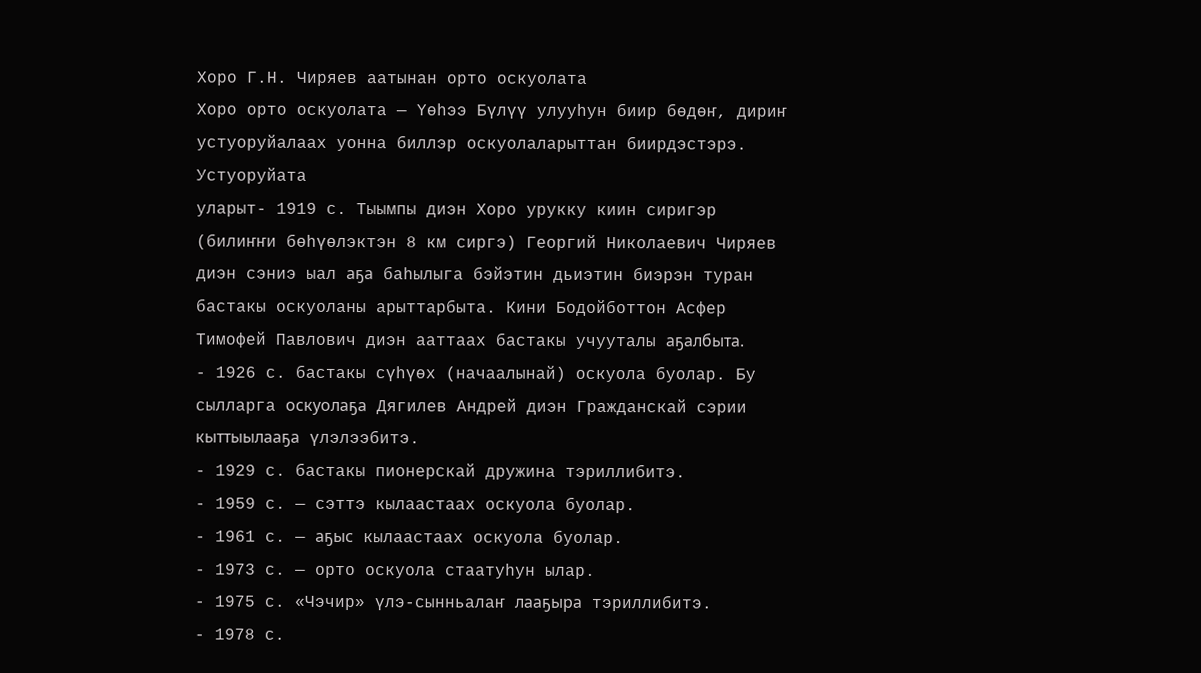Хоро Г.Н. Чиряев аатынан орто оскуолата
Хоро орто оскуолата — Үөһээ Бүлүү улууһун биир бөдөҥ, дириҥ устуоруйалаах уонна биллэр оскуолаларыттан биирдэстэрэ.
Устуоруйата
уларыт- 1919 с. Тыымпы диэн Хоро урукку киин сиригэр (билиҥҥи бөһүөлэктэн 8 км сиргэ) Георгий Николаевич Чиряев диэн сэниэ ыал аҕа баһылыга бэйэтин дьиэтин биэрэн туран бастакы оскуоланы арыттарбыта. Кини Бодойботтон Асфер Тимофей Павлович диэн ааттаах бастакы учууталы аҕалбыта.
- 1926 с. бастакы сүһүөх (начаалынай) оскуола буолар. Бу сылларга оскуолаҕа Дягилев Андрей диэн Гражданскай сэрии кыттыылааҕа үлэлээбитэ.
- 1929 с. бастакы пионерскай дружина тэриллибитэ.
- 1959 с. — сэттэ кылаастаах оскуола буолар.
- 1961 с. — аҕыс кылаастаах оскуола буолар.
- 1973 с. — орто оскуола стаатуһун ылар.
- 1975 с. «Чэчир» үлэ-сынньалаҥ лааҕыра тэриллибитэ.
- 1978 с.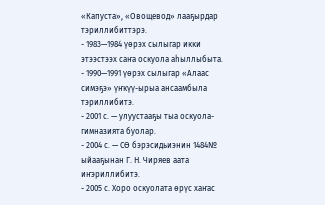«Капуста», «Овощевод» лааҕырдар тэриллибиттэрэ.
- 1983—1984 үөрэх сылыгар икки этээстээх саҥа оскуола аһыллыбыта.
- 1990—1991 үөрэх сылыгар «Алаас симэҕэ» үҥкүү-ырыа ансаамбыла тэриллибитэ.
- 2001 с. — улуустааҕы тыа оскуола-гимназията буолар.
- 2004 с. — СӨ бэрэсидьиэнин 1484№ ыйааҕынан Г. Н. Чиряев аата иҥэриллибитэ.
- 2005 с. Хоро оскуолата өрүс хаҥас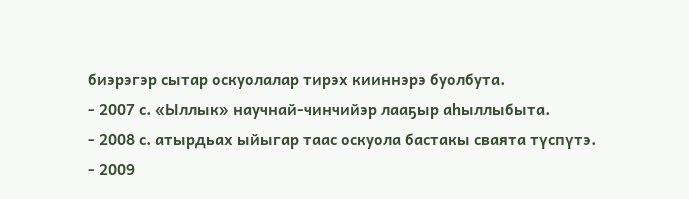биэрэгэр сытар оскуолалар тирэх кииннэрэ буолбута.
- 2007 с. «Ыллык» научнай-чинчийэр лааҕыр аһыллыбыта.
- 2008 с. атырдьах ыйыгар таас оскуола бастакы сваята түспүтэ.
- 2009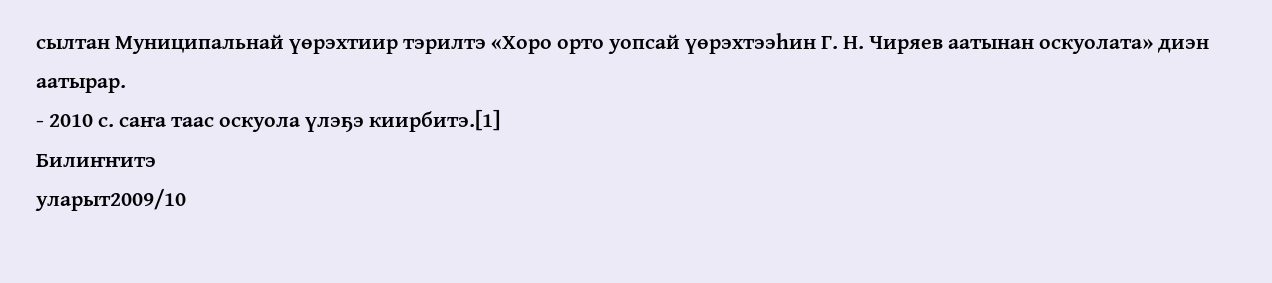сылтан Муниципальнай үөрэхтиир тэрилтэ «Хоро орто уопсай үөрэхтээһин Г. Н. Чиряев аатынан оскуолата» диэн аатырар.
- 2010 с. саҥа таас оскуола үлэҕэ киирбитэ.[1]
Билиҥҥитэ
уларыт2009/10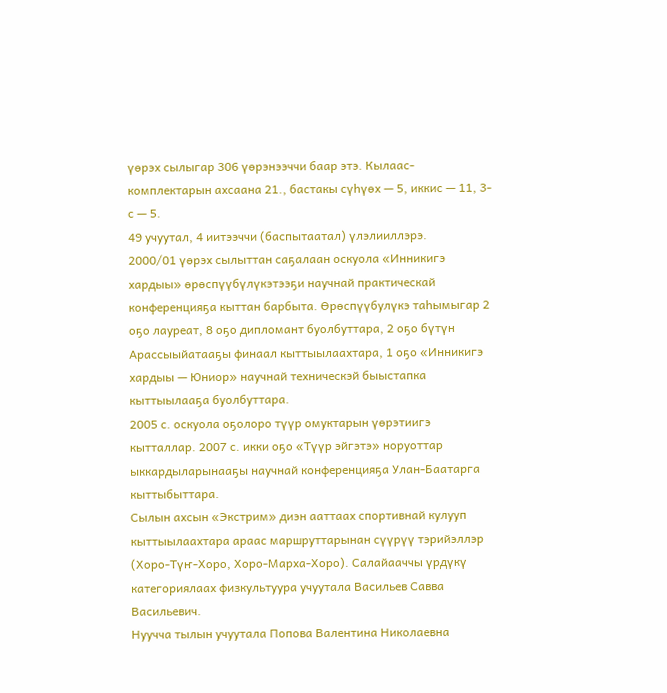үөрэх сылыгар 306 үөрэнээччи баар этэ. Кылаас-комплектарын ахсаана 21., бастакы сүһүөх — 5, иккис — 11, 3-с — 5.
49 учуутал, 4 иитээччи (баспытаатал) үлэлииллэрэ.
2000/01 үөрэх сылыттан саҕалаан оскуола «Инникигэ хардыы» өрөспүүбүлүкэтээҕи научнай практическай конференцияҕа кыттан барбыта. Өрөспүүбулүкэ таһымыгар 2 оҕо лауреат, 8 оҕо дипломант буолбуттара, 2 оҕо бүтүн Арассыыйатааҕы финаал кыттыылаахтара, 1 оҕо «Инникигэ хардыы — Юниор» научнай техническэй быыстапка кыттыылааҕа буолбуттара.
2005 с. оскуола оҕолоро түүр омуктарын үөрэтиигэ кытталлар. 2007 с. икки оҕо «Түүр эйгэтэ» норуоттар ыккардыларынааҕы научнай конференцияҕа Улан-Баатарга кыттыбыттара.
Сылын ахсын «Экстрим» диэн ааттаах спортивнай кулууп кыттыылаахтара араас маршруттарынан сүүрүү тэрийэллэр (Хоро-Түҥ-Хоро, Хоро-Марха-Хоро). Салайааччы үрдүкү категориялаах физкультуура учуутала Васильев Савва Васильевич.
Нуучча тылын учуутала Попова Валентина Николаевна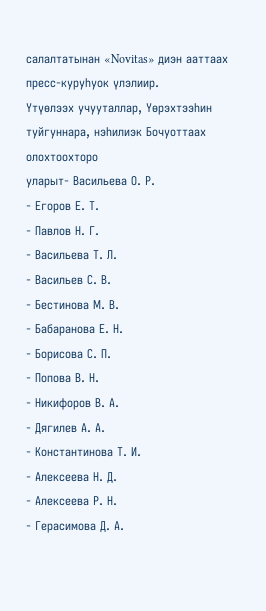салалтатынан «Novitas» диэн ааттаах пресс-куруһуок үлэлиир.
Үтүөлээх учууталлар, Үөрэхтээһин туйгуннара, нэһилиэк Бочуоттаах олохтоохторо
уларыт- Васильева О. Р.
- Егоров Е. Т.
- Павлов Н. Г.
- Васильева Т. Л.
- Васильев С. В.
- Бестинова М. В.
- Бабаранова Е. Н.
- Борисова С. П.
- Попова В. Н.
- Никифоров В. А.
- Дягилев А. А.
- Константинова Т. И.
- Алексеева Н. Д.
- Алексеева Р. Н.
- Герасимова Д. А.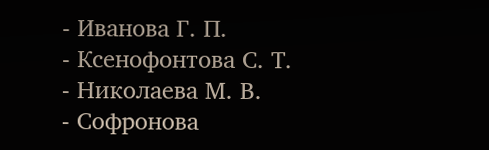- Иванова Г. П.
- Ксенофонтова С. Т.
- Николаева М. В.
- Софронова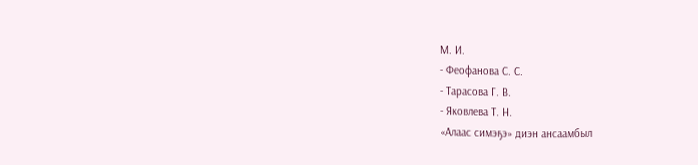М. И.
- Феофанова С. С.
- Тарасова Г. В.
- Яковлева Т. Н.
«Алаас симэҕэ» диэн ансаамбыл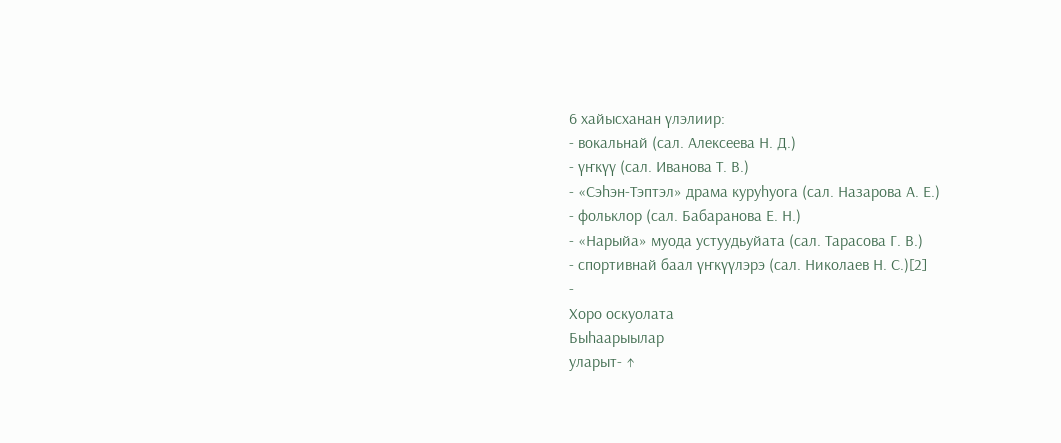6 хайысханан үлэлиир:
- вокальнай (сал. Алексеева Н. Д.)
- үҥкүү (сал. Иванова Т. В.)
- «Сэһэн-Тэптэл» драма куруһуога (сал. Назарова А. Е.)
- фольклор (сал. Бабаранова Е. Н.)
- «Нарыйа» муода устуудьуйата (сал. Тарасова Г. В.)
- спортивнай баал үҥкүүлэрэ (сал. Николаев Н. С.)[2]
-
Хоро оскуолата
Быһаарыылар
уларыт- ↑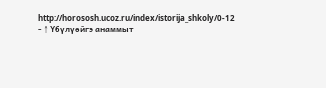http://horososh.ucoz.ru/index/istorija_shkoly/0-12
- ↑ Үбүлүөйгэ анаммыт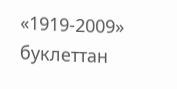«1919-2009» буклеттан